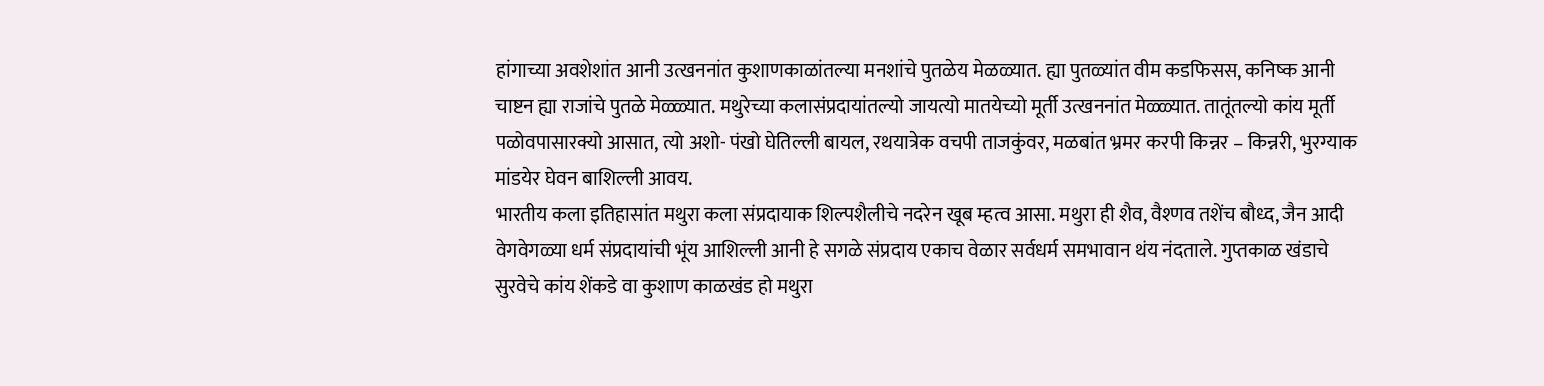हांगाच्या अवशेशांत आनी उत्खननांत कुशाणकाळांतल्या मनशांचे पुतळेय मेळळ्यात. ह्या पुतळ्यांत वीम कडफिसस, कनिष्क आनी चाष्टन ह्या राजांचे पुतळे मेळ्ळ्यात. मथुरेच्या कलासंप्रदायांतल्यो जायत्यो मातयेच्यो मूर्ती उत्खननांत मेळ्ळ्यात. तातूंतल्यो कांय मूर्ती पळोवपासारक्यो आसात, त्यो अशो- पंखो घेतिल्ली बायल, रथयात्रेक वचपी ताजकुंवर, मळबांत भ्रमर करपी किन्नर – किन्नरी, भुरग्याक मांडयेर घेवन बाशिल्ली आवय.
भारतीय कला इतिहासांत मथुरा कला संप्रदायाक शिल्पशैलीचे नदरेन खूब म्हत्व आसा. मथुरा ही शैव, वैश्णव तशेंच बौध्द, जैन आदी वेगवेगळ्या धर्म संप्रदायांची भूंय आशिल्ली आनी हे सगळे संप्रदाय एकाच वेळार सर्वधर्म समभावान थंय नंदताले. गुप्तकाळ खंडाचे सुरवेचे कांय शेंकडे वा कुशाण काळखंड हो मथुरा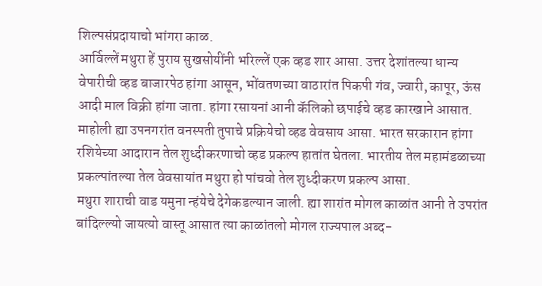शिल्पसंप्रदायाचो भांगरा काळ.
आर्विल्लें मथुरा हें पुराय सुखसोयींनी भरिल्लें एक व्हड शार आसा. उत्तर देशांतल्या धान्य वेपारीची व्हड बाजारपेठ हांगा आसून, भोंवतणच्या वाठारांत पिकपी गंव, ज्वारी, कापूर, ऊंस आदी माल विक्री हांगा जाता. हांगा रसायनां आनी कॅलिको छपाईचे व्हड कारखाने आसात. माहोली ह्या उपनगरांत वनस्पती तुपाचे प्रक्रियेचो व्हड वेवसाय आसा. भारत सरकारान हांगा रशियेच्या आदारान तेल शुध्दीकरणाचो व्हड प्रकल्प हातांत घेतला. भारतीय तेल महामंडळाच्या प्रकल्पांतल्या तेल वेवसायांत मथुरा हो पांचवो तेल शुध्दीकरण प्रकल्प आसा.
मथुरा शाराची वाड यमुना न्हंयेचे देगेकडल्यान जाली. ह्या शारांत मोगल काळांत आनी ते उपरांत बांदिल्ल्यो जायत्यो वास्तू आसात त्या काळांतलो मोगल राज्यपाल अब्द-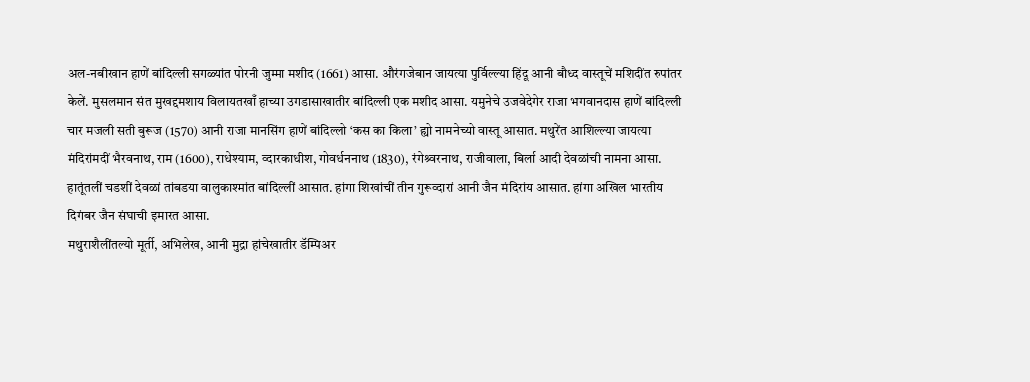अल-नबीखान हाणें बांदिल्ली सगळ्यांत पोरनी जुम्मा मशीद (1661) आसा. औरंगजेबान जायत्या पुर्विल्ल्या हिंदू आनी बौध्द वास्तूचें मशिदींत रुपांतर केलें. मुसलमान संत मुखद्दमशाय विलायतखाँ हाच्या उगडासाखातीर बांदिल्ली एक मशीद आसा. यमुनेचे उजवेदेगेर राजा भगवानदास हाणें बांदिल्ली चार मजली सती बुरूज (1570) आनी राजा मानसिंग हाणें बांदिल्लो ‘कस का किला’ ह्यो नामनेच्यो वास्तू आसात. मथुरेंत आशिल्ल्या जायत्या मंदिरांमदीं भैरवनाथ, राम (1600), राधेश्याम, व्दारकाधीश, गोवर्धननाथ (1830), रंगेश्र्वरनाथ, राजीवाला, बिर्ला आदी देवळांची नामना आसा. हातूंतलीं चडशीं देवळां तांबडया वालुकाश्मांत बांदिल्लीं आसात. हांगा शिखांचीं तीन गुरूव्दारां आनी जैन मंदिरांय आसात. हांगा अखिल भारतीय दिगंबर जैन संघाची इमारत आसा.
मथुराशैलींतल्यो मूर्ती, अभिलेख, आनी मुद्रा हांचेखातीर डॅम्पिअर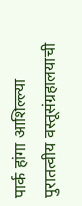पार्क हांगा आशिल्ल्या पुरातत्वीय वस्तूसंग्रहालयाची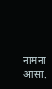नामना आसा.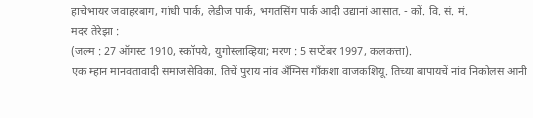हाचेभायर जवाहरबाग, गांधी पार्क, लेडीज पार्क, भगतसिंग पार्क आदी उद्यानां आसात. - कों. वि. सं. मं.
मदर तेरेझा :
(जल्म : 27 ऑगस्ट 1910, स्कॉपये, युगोस्लाव्हिया; मरण : 5 सप्टेंबर 1997, कलकत्ता).
एक म्हान मानवतावादी समाजसेविका. तिचें पुराय नांव अँग्निस गाँकशा वाजकशियू. तिच्या बापायचें नांव निकोलस आनी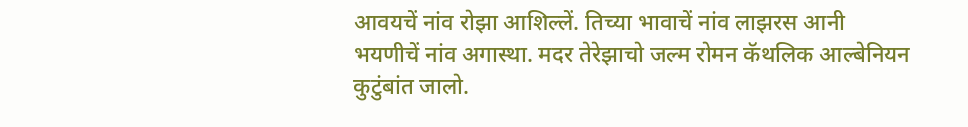आवयचें नांव रोझा आशिल्लें. तिच्या भावाचें नांव लाझरस आनी भयणीचें नांव अगास्था. मदर तेरेझाचो जल्म रोमन कॅथलिक आल्बेनियन कुटुंबांत जालो.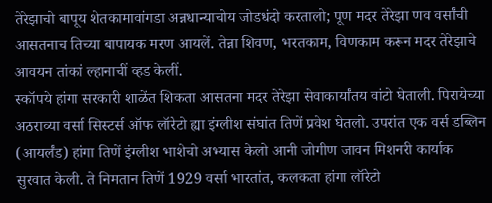तेरेझाचो बापूय शेतकामावांगडा अन्नधान्याचोय जोडधंदो करतालो; पूण मदर तेरेझा णव वर्सांची आसतनाच तिच्या बापायक मरण आयलें. तेन्ना शिवण, भरतकाम, विणकाम करून मदर तेरेझाचे आवयन तांकां ल्हानाचीं व्हड केलीं.
स्कॉपये हांगा सरकारी शाळेंत शिकता आसतना मदर तेरेझा सेवाकार्यांतय वांटो घेताली. पिरायेच्या अठराव्या वर्सा सिस्टर्स ऑफ लॉरेटो ह्या इंग्लीश संघांत तिणें प्रवेश घेतलो. उपरांत एक वर्स डब्लिन (आयर्लंड) हांगा तिणें इंग्लीश भाशेचो अभ्यास केलो आनी जोगीण जावन मिशनरी कार्याक सुरवात केली. ते निमतान तिणें 1929 वर्सा भारतांत, कलकता हांगा लॉरेटो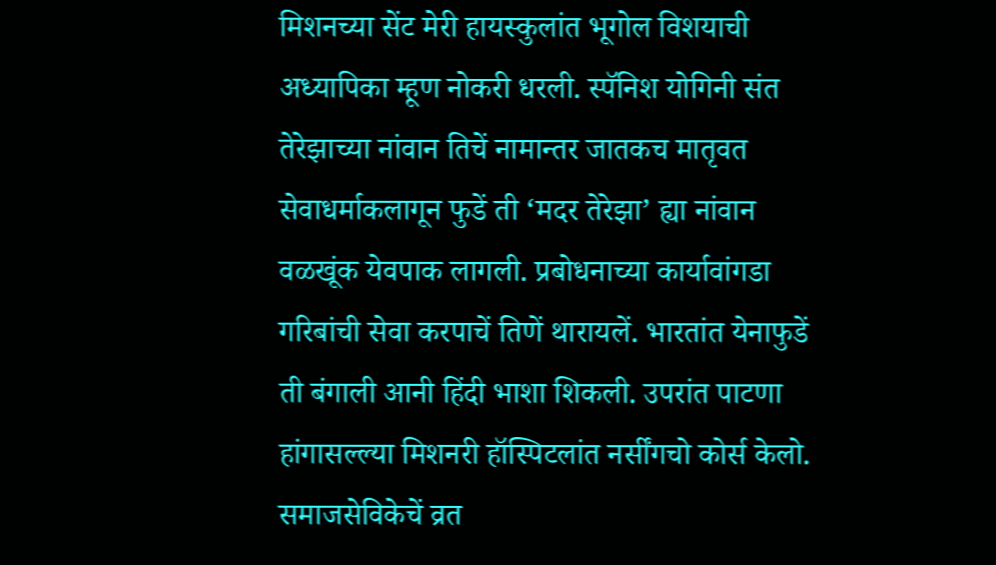मिशनच्या सेंट मेरी हायस्कुलांत भूगोल विशयाची अध्यापिका म्हूण नोकरी धरली. स्पॅनिश योगिनी संत तेरेझाच्या नांवान तिचें नामान्तर जातकच मातृवत सेवाधर्माकलागून फुडें ती ‘मदर तेरेझा’ ह्या नांवान वळखूंक येवपाक लागली. प्रबोधनाच्या कार्यावांगडा गरिबांची सेवा करपाचें तिणें थारायलें. भारतांत येनाफुडें ती बंगाली आनी हिंदी भाशा शिकली. उपरांत पाटणा हांगासल्ल्या मिशनरी हॉस्पिटलांत नर्सींगचो कोर्स केलो. समाजसेविकेचें व्रत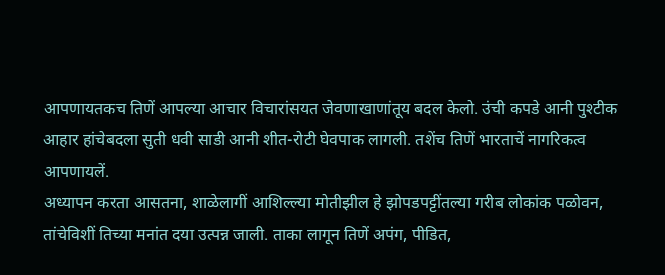आपणायतकच तिणें आपल्या आचार विचारांसयत जेवणाखाणांतूय बदल केलो. उंची कपडे आनी पुश्टीक आहार हांचेबदला सुती धवी साडी आनी शीत-रोटी घेवपाक लागली. तशेंच तिणें भारताचें नागरिकत्व आपणायलें.
अध्यापन करता आसतना, शाळेलागीं आशिल्ल्या मोतीझील हे झोपडपट्टींतल्या गरीब लोकांक पळोवन, तांचेविशीं तिच्या मनांत दया उत्पन्न जाली. ताका लागून तिणें अपंग, पीडित,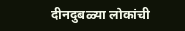दीनदुबळ्या लोकांची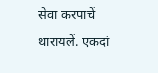सेवा करपाचें थारायलें. एकदां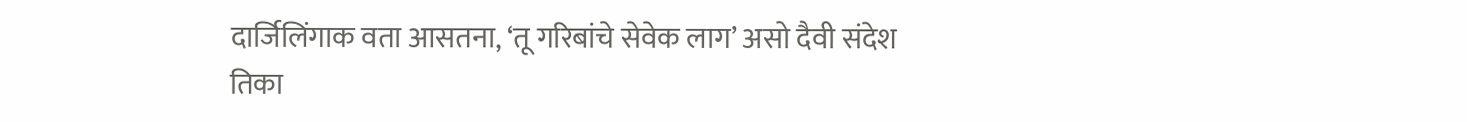दार्जिलिंगाक वता आसतना, ‘तू गरिबांचे सेवेक लाग’ असो दैवी संदेश तिका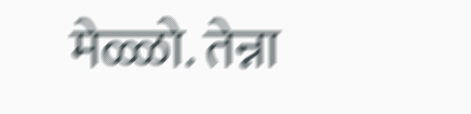मेळ्ळो. तेन्ना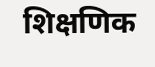शिक्षणिक